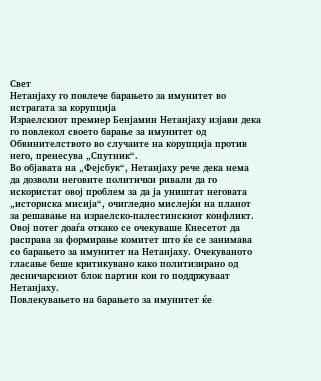Свет
Нетанјаху го повлече барањето за имунитет во истрагата за корупција
Израелскиот премиер Бенјамин Нетанјаху изјави дека го повлекол своето барање за имунитет од Обвинителството во случаите на корупција против него, пренесува „Спутник“.
Во објавата на „Фејсбук“, Нетанјаху рече дека нема да дозволи неговите политички ривали да го искористат овој проблем за да ја уништат неговата „историска мисија“, очигледно мислејќи на планот за решавање на израелско-палестинскиот конфликт.
Овој потег доаѓа откако се очекуваше Кнесетот да расправа за формирање комитет што ќе се занимава со барањето за имунитет на Нетанјаху. Очекуваното гласање беше критикувано како политизирано од десничарскиот блок партии кои го поддржуваат Нетанјаху.
Повлекувањето на барањето за имунитет ќе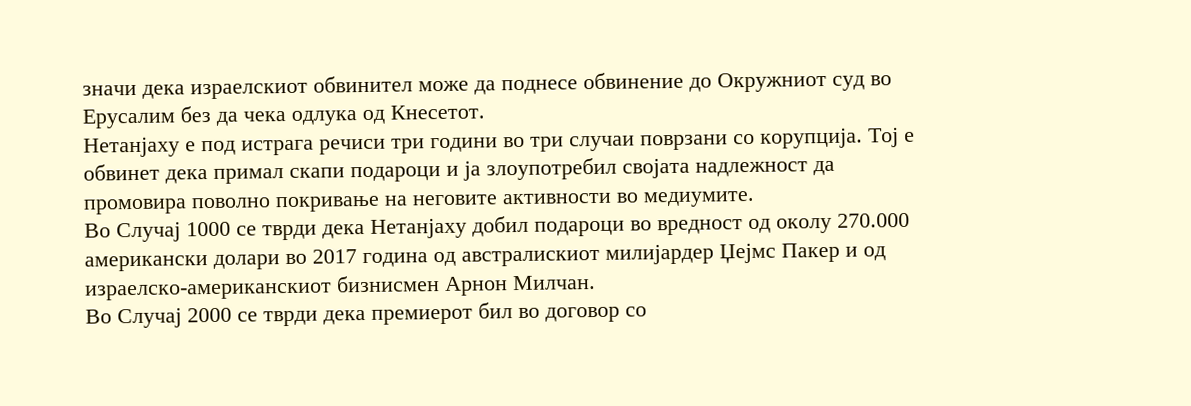значи дека израелскиот обвинител може да поднесе обвинение до Окружниот суд во Ерусалим без да чека одлука од Кнесетот.
Нетанјаху е под истрага речиси три години во три случаи поврзани со корупција. Тој е обвинет дека примал скапи подароци и ја злоупотребил својата надлежност да промовира поволно покривање на неговите активности во медиумите.
Во Случај 1000 се тврди дека Нетанјаху добил подароци во вредност од околу 270.000 американски долари во 2017 година од австралискиот милијардер Џејмс Пакер и од израелско-американскиот бизнисмен Арнон Милчан.
Во Случај 2000 се тврди дека премиерот бил во договор со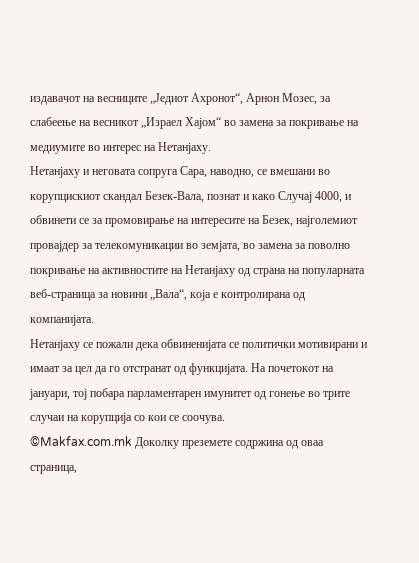издавачот на весниците „Једиот Ахронот“, Арнон Мозес, за слабеење на весникот „Израел Хајом“ во замена за покривање на медиумите во интерес на Нетанјаху.
Нетанјаху и неговата сопруга Сара, наводно, се вмешани во корупцискиот скандал Безек-Вала, познат и како Случај 4000, и обвинети се за промовирање на интересите на Безек, најголемиот провајдер за телекомуникации во земјата, во замена за поволно покривање на активностите на Нетанјаху од страна на популарната веб-страница за новини „Вала“, која е контролирана од компанијата.
Нетанјаху се пожали дека обвиненијата се политички мотивирани и имаат за цел да го отстранат од функцијата. На почетокот на јануари, тој побара парламентарен имунитет од гонење во трите случаи на корупција со кои се соочува.
©Makfax.com.mk Доколку преземете содржина од оваа страница,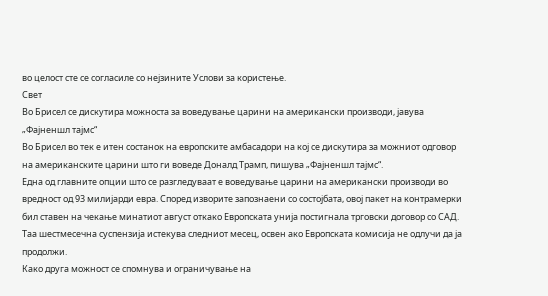во целост сте се согласиле со нејзините Услови за користење.
Свет
Во Брисел се дискутира можноста за воведување царини на американски производи, јавува „Фајненшл тајмс“
Во Брисел во тек е итен состанок на европските амбасадори на кој се дискутира за можниот одговор на американските царини што ги воведе Доналд Трамп, пишува „Фајненшл тајмс“.
Една од главните опции што се разгледуваат е воведување царини на американски производи во вредност од 93 милијарди евра. Според изворите запознаени со состојбата, овој пакет на контрамерки бил ставен на чекање минатиот август откако Европската унија постигнала трговски договор со САД. Таа шестмесечна суспензија истекува следниот месец, освен ако Европската комисија не одлучи да ја продолжи.
Како друга можност се спомнува и ограничување на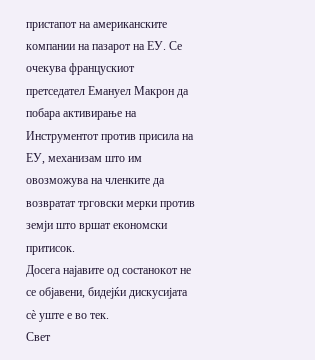пристапот на американските компании на пазарот на ЕУ. Се очекува францускиот претседател Емануел Макрон да побара активирање на Инструментот против присила на ЕУ, механизам што им овозможува на членките да возвратат трговски мерки против земји што вршат економски притисок.
Досега најавите од состанокот не се објавени, бидејќи дискусијата сè уште е во тек.
Свет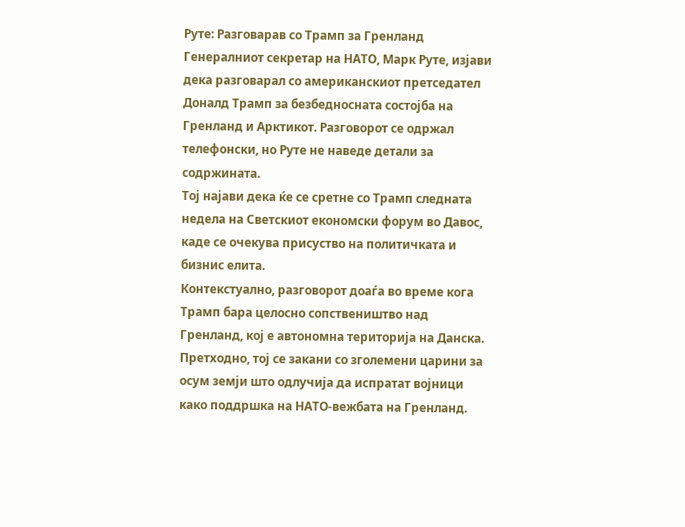Руте: Разговарав со Трамп за Гренланд
Генералниот секретар на НАТО, Марк Руте, изјави дека разговарал со американскиот претседател Доналд Трамп за безбедносната состојба на Гренланд и Арктикот. Разговорот се одржал телефонски, но Руте не наведе детали за содржината.
Тој најави дека ќе се сретне со Трамп следната недела на Светскиот економски форум во Давос, каде се очекува присуство на политичката и бизнис елита.
Контекстуално, разговорот доаѓа во време кога Трамп бара целосно сопствеништво над Гренланд, кој е автономна територија на Данска. Претходно, тој се закани со зголемени царини за осум земји што одлучија да испратат војници како поддршка на НАТО-вежбата на Гренланд.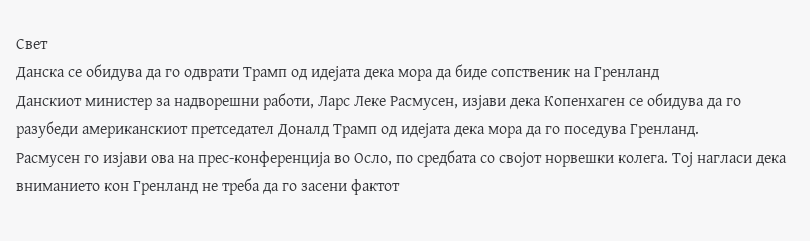Свет
Данска се обидува да го одврати Трамп од идејата дека мора да биде сопственик на Гренланд
Данскиот министер за надворешни работи, Ларс Леке Расмусен, изјави дека Копенхаген се обидува да го разубеди американскиот претседател Доналд Трамп од идејата дека мора да го поседува Гренланд.
Расмусен го изјави ова на прес-конференција во Осло, по средбата со својот норвешки колега. Тој нагласи дека вниманието кон Гренланд не треба да го засени фактот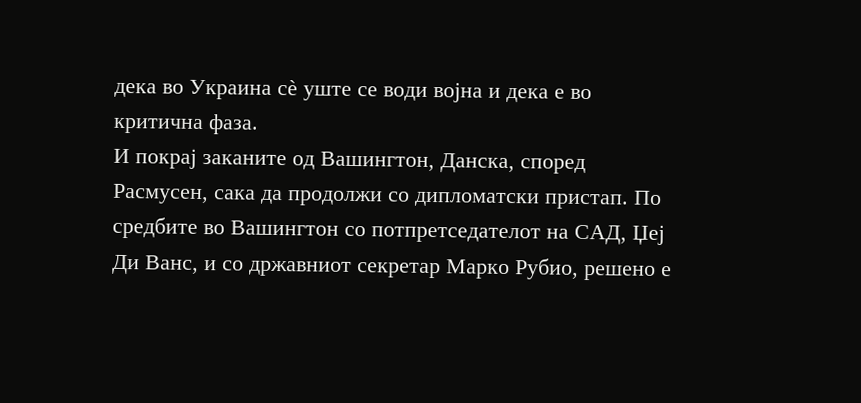дека во Украина сè уште се води војна и дека е во критична фаза.
И покрај заканите од Вашингтон, Данска, според Расмусен, сака да продолжи со дипломатски пристап. По средбите во Вашингтон со потпретседателот на САД, Џеј Ди Ванс, и со државниот секретар Марко Рубио, решено е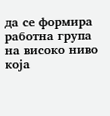да се формира работна група на високо ниво која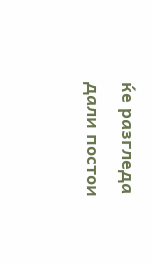ќе разгледа дали постои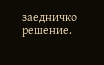заедничко решение.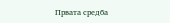Првата средба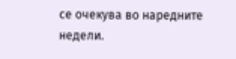се очекува во наредните недели.